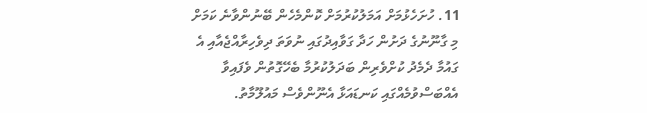11. ހުށަހެޅުމަށް އަމަލުކުރުމަށް ކޮންމެހެން ބޭނުންވާނެ ކަމަށް މި ގާނޫނުގެ ދަށުން ހަދާ ގަވާއިދުގައި ނުވަތަ ދިވެހިރާއްޖެއާއި އެ ގައުމާ ދެމެދު ކުށްވެރިން ބަދަލުކުރުމާ ބެހޭގޮތުން ވެފައިވާ އެއްބަސްވުމެއްގައި ކަނޑައަޅާ އެނޫންވެސް މައުލޫމާތު.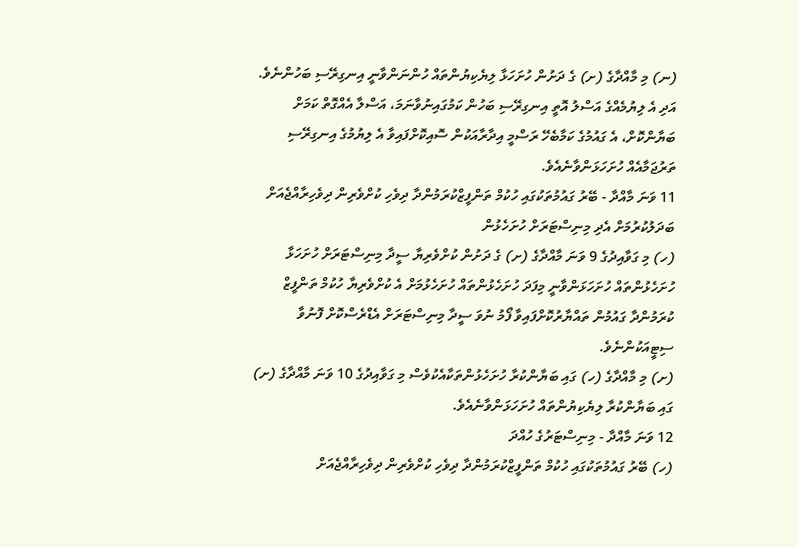(ނ) މި މާއްދާގެ (ށ) ގެ ދަށުން ހުށަހަޅާ ލިޔެކިޔުންތައް ހުންނަންވާނީ އިނގިރޭސި ބަހުންނެވެ. އަދި އެ ލިޔުމެއްގެ އަސްލު އޮތީ އިނގިރޭސި ބަހުން ކަމުގައިނުވާނަމަ، އަސްލާ އެއްގޮތް ކަމަށް ބަޔާންކޮށް، އެ ގައުމުގެ ކަމާބެހޭ ރަސްމީ އިދާރާއަކުން ސޮއިކޮށްފައިވާ އެ ލިޔުމުގެ އިނގިރޭސި ތަރުޖަމާއެއް ހުށަހަޅަންވާނެއެވެ.
11 ވަނަ މާއްދާ - ބޭރު ގައުމުތަކުގައި ހުކުމް ތަންފީޒްކުރަމުންދާ ދިވެހި ކުށްވެރިން ދިވެހިރާއްޖެއަށް ބަދަލުކުރުމަށް އެދި މިނިސްޓަރަށް ހުށަހެޅުން
(ހ) މި ގަވާއިދުގެ 9 ވަނަ މާއްދާގެ (ށ) ގެ ދަށުން ކުށްވެރިޔާ ސީދާ މިނިސްޓަރަށް ހުށަހަޅާ ހުށަހެޅުންތައް ހުށަހަޅަންވާނީ މިފަދަ ހުށަހެޅުންތައް ހުށަހެޅުމަށް އެ ކުށްވެރިޔާ ހުކުމް ތަންފީޒް ކުރަމުންދާ ގައުމުން ތައްޔާރުކޮށްފައިވާ ފޯމު ނުވަ ސީދާ މިނިސްޓަރަށް އެޑްރެސްކޮށް ފޮނުވާ ސިޓީއަކުންނެވެ.
(ށ) މި މާއްދާގެ (ހ) ގައި ބަޔާންކުރާ ހުށަހެޅުންތަކާއެކުވެސް މި ގަވާއިދުގެ 10 ވަނަ މާއްދާގެ (ށ) ގައި ބަޔާންކުރާ ލިޔެކިޔުންތައް ހުށަހަޅަންވާނެއެވެ.
12 ވަނަ މާއްދާ - މިނިސްޓަރުގެ ހުއްދަ
(ހ) ބޭރު ގައުމުތަކުގައި ހުކުމް ތަންފީޒްކުރަމުންދާ ދިވެހި ކުށްވެރިން ދިވެހިރާއްޖެއަށް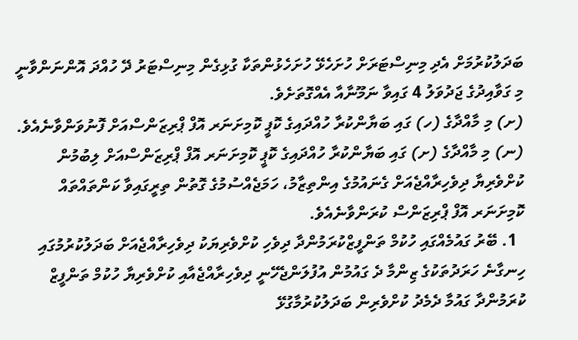ބަދަލުކުރުމަށް އެދި މިނިސްޓަރަށް ހުށަހެޅޭ ހުށަހެޅުންތަކާ ގުޅިގެން މިނިސްޓަރު ދޭ ހުއްދަ އޮންނަންވާނީ މި ގަވާއިދުގެ ޖަދުވަލު 4 ގައިވާ ނަމޫނާއާ އެއްގޮތަށެވެ.
(ށ) މި މާއްދާގެ (ހ) ގައި ބަޔާންކުރާ ހުއްދައިގެ ކޮޕީ ކޮމިށަނަރ އޮފް ޕްރިޒަންސްއަށް ފޮނުވަންވާނެއެވެ.
(ނ) މި މާއްދާގެ (ށ) ގައި ބަޔާންކުރާ ހުއްދައިގެ ކޮޕީ ކޮމިށަނަރ އޮފް ޕްރިޒަންސްއަށް ލިބުމުން ކުށްވެރިޔާ ދިވެހިރާއްޖެއަށް ގެނައުމުގެ އިންތިޒާމު، ހަމަޖެއްސުމުގެ ގޮތުން ތިރީގައިވާ ކަންތައްތައް ކޮމިށަނަރ އޮފް ޕްރިޒަންސް ކުރަންވާނެއެވެ.
  1. ބޭރު ގައުމެއްގައި ހުކުމް ތަންފީޒްކުރަމުންދާ ދިވެހި ކުށްވެރިޔަކު ދިވެހިރާއްޖެއަށް ބަދަލުކުރުމުގައި ހިނގާނެ ހަރަދުތަކުގެ ޒިންމާ ދެ ގައުމުން އުފުލަންޖެހޭނީ ދިވެހިރާއްޖެއާއި ކުށްވެރިޔާ ހުކުމް ތަންފީޒް ކުރަމުންދާ ގައުމާ ދެމެދު ކުށްވެރިން ބަދަލުކުރުމާގުޅޭ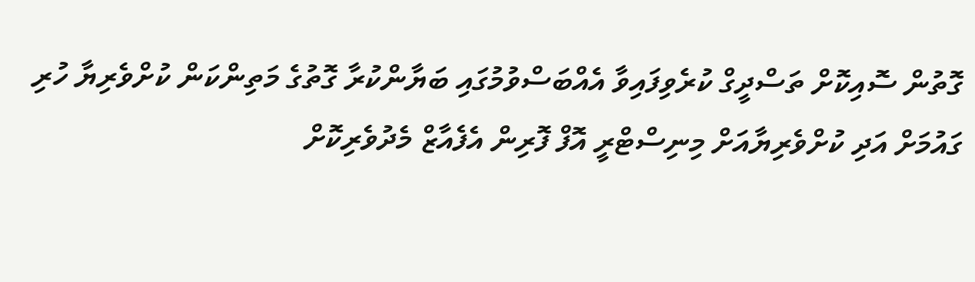ގޮތުން ސޮއިކޮށް ތަސްދީގް ކުރެވިފައިވާ އެއްބަސްވުމުގައި ބަޔާންކުރާ ގޮތުގެ މަތިންކަން ކުށްވެރިޔާ ހުރި ގައުމަށް އަދި ކުށްވެރިޔާއަށް މިނިސްޓްރީ އޮފް ފޮރިން އެފެއާޒް މެދުވެރިކޮށް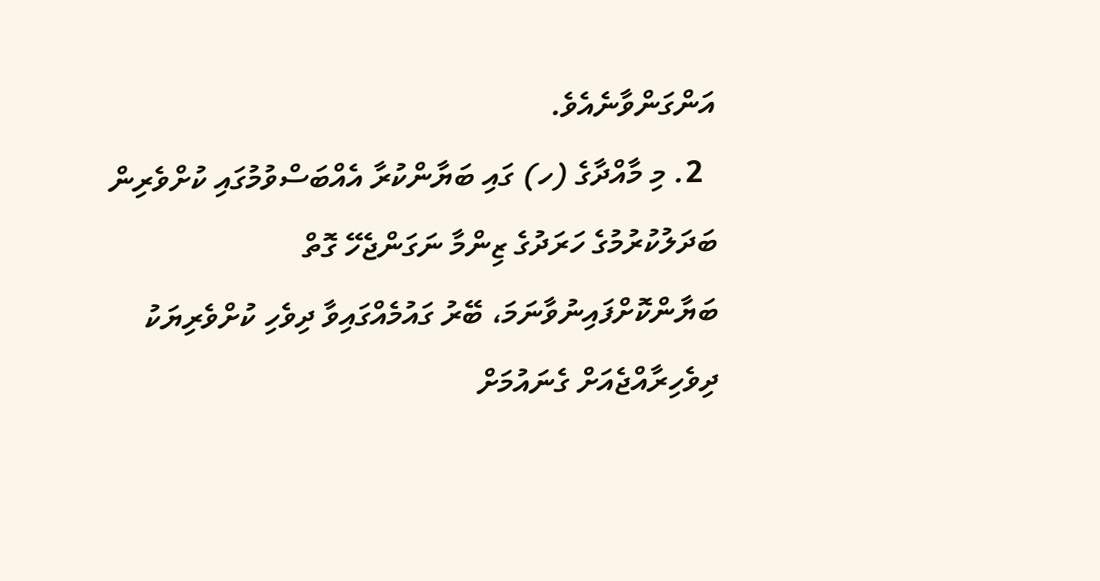އަންގަންވާނެއެވެ.
  2. މި މާއްދާގެ (ހ) ގައި ބަޔާންކުރާ އެއްބަސްވުމުގައި ކުށްވެރިން ބަދަލުކުރުމުގެ ހަރަދުގެ ޒިންމާ ނަގަންޖެހޭ ގޮތް ބަޔާންކޮށްފައިނުވާނަމަ، ބޭރު ގައުމެއްގައިވާ ދިވެހި ކުށްވެރިޔަކު ދިވެހިރާއްޖެއަށް ގެނައުމަށް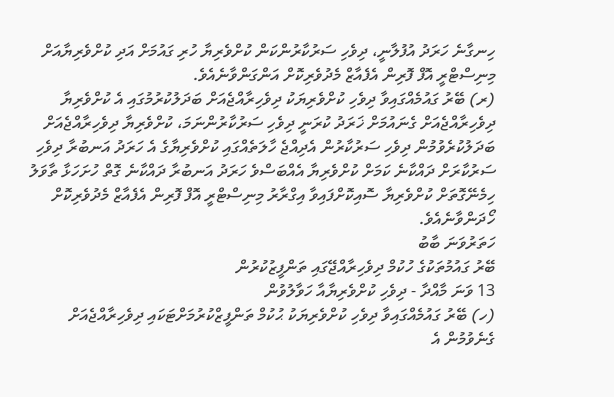ހިނގާނެ ހަރަދު އުފުލާނީ، ދިވެހި ސަރުކާރުންކަން ކުށްވެރިޔާ ހުރި ގައުމަށް އަދި ކުށްވެރިޔާއަށް މިނިސްޓްރީ އޮފް ފޮރިން އެފެއާޒް މެދުވެރިކޮށް އަންގަންވާނެއެވެ.
(ރ) ބޭރު ގައުމެއްގައިވާ ދިވެހި ކުށްވެރިޔަކު ދިވެހިރާއްޖެއަށް ބަދަލުކުރުމުގައި އެ ކުށްވެރިޔާ ދިވެހިރާއްޖެއަށް ގެނައުމަށް ޚަރަދު ކުރަނީ ދިވެހި ސަރުކާރުންނަމަ، ކުށްވެރިޔާ ދިވެހިރާއްޖެއަށް ބަދަލުކުރެވުމުން ދިވެހި ސަރުކާރުން އެދިއްޖެ ހާލަތެއްގައި ކުށްވެރިޔާގެ އެ ހަރަދު އަނބުރާ ދިވެހި ސަރުކާރަށް ދައްކާނެ ކަމަށް ކުށްވެރިޔާ އެއްބަސްވެ ހަރަދު އަނބުރާ ދައްކާނެ ގޮތް ހުށަހަޅާ ތާވަލު ހިމެނޭގޮތަށް ކުށްވެރިޔާ ސޮއިކޮށްފައިވާ އިގްރާރު މިނިސްޓްރީ އޮފް ފޮރިން އެފެއާޒް މެދުވެރިކޮށް ހޯދަންވާނެއެވެ.
ހަތަރުވަނަ ބާބު
ބޭރު ގައުމުތަކުގެ ހުކުމް ދިވެހިރާއްޖޭގައި ތަންފީޒުކުރުން
13 ވަނަ މާއްދާ - ދިވެހި ކުށްވެރިޔާއާ ހަވާލުވުން
(ހ) ބޭރު ގައުމެއްގައިވާ ދިވެހި ކުށްވެރިޔަކު ޙުކުމް ތަންފީޒްކުރުމަށްޓަކައި ދިވެހިރާއްޖެއަށް ގެނެވުމުން އެ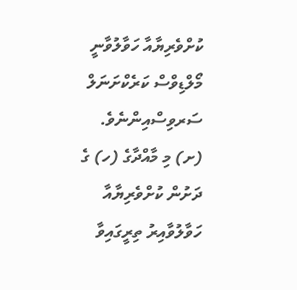ކުށްވެރިޔާއާ ހަވާލުވާނީ މޯލްޑިވްސް ކަރެކްށަނަލް ސަރވިސްއިންނެވެ.
(ށ) މި މާއްދާގެ (ހ) ގެ ދަށުން ކުށްވެރިޔާއާ ހަވާލުވާއިރު ތިރީގައިވާ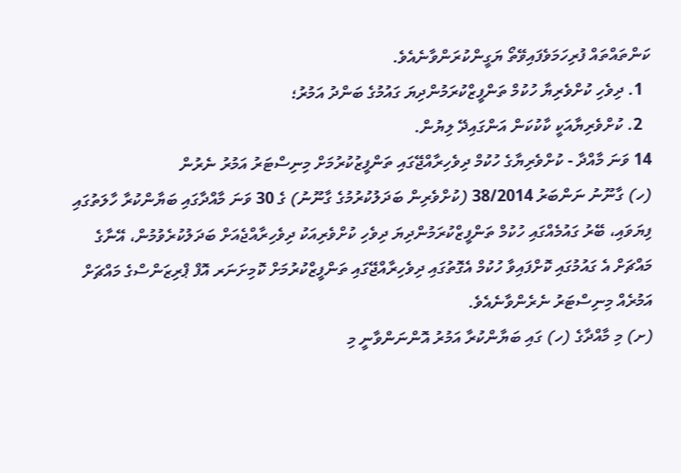ކަންތައްތައް ފުރިހަމަވެފައިވޭތޯ ޔަގީންކުރަންވާނެއެވެ.
  1. ދިވެހި ކުށްވެރިޔާ ހުކުމް ތަންފީޒްކުރަމުންދިޔަ ގައުމުގެ ބަންދު އަމުރު؛
  2. ކުށްވެރިޔާއަކީ ކާކުކަން އަންގައިދޭ ލިޔުން.
14 ވަނަ މާއްދާ - ކުށްވެރިޔާގެ ހުކުމް ދިވެހިރާއްޖޭގައި ތަންފީޒުކުރުމަށް މިނިސްޓަރު އަމުރު ނެރުން
(ހ) ގާނޫނު ނަންބަރު 38/2014 (ކުށްވެރިން ބަދަލުކުރުމުގެ ގާނޫނު) ގެ 30 ވަނަ މާއްދާގައި ބަޔާންކުރާ ހާލަތުގައި ފިޔަވައި، ބޭރު ގައުމެއްގައި ހުކުމް ތަންފީޒްކުރަމުންދިޔަ ދިވެހި ކުށްވެރިއަކު ދިވެހިރާއްޖެއަށް ބަދަލުކުރެވުމުން، އޭނާގެ މައްޗަށް އެ ގައުމުގައި ކޮށްފައިވާ ހުކުމް އެގޮތުގައި ދިވެހިރާއްޖޭގައި ތަންފީޒްކުރުމަށް ކޮމިށަނަރ އޮފް ޕްރިޒަންސްގެ މައްޗަށް އަމުރެއް މިނިސްޓަރު ނެރެންވާނެއެވެ.
(ށ) މި މާއްދާގެ (ހ) ގައި ބަޔާންކުރާ އަމުރު އޮންނަންވާނީ މި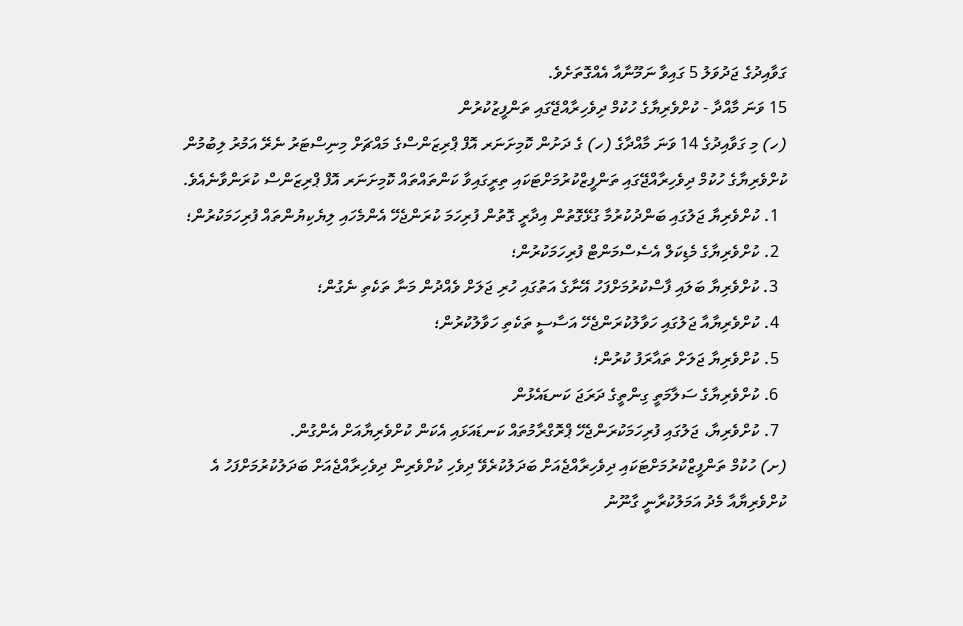ގަވާއިދުގެ ޖަދުވަލު 5 ގައިވާ ނަމޫނާއާ އެއްގޮތަށެވެ.
15 ވަނަ މާއްދާ - ކުށްވެރިޔާގެ ހުކުމް ދިވެހިރާއްޖޭގައި ތަންފީޒުކުރުން
(ހ) މި ގަވާއިދުގެ 14 ވަނަ މާއްދާގެ (ހ) ގެ ދަށުން ކޮމިށަނަރ އޮފް ޕްރިޒަންސްގެ މައްޗަށް މިނިސްޓަރު ނެރޭ އަމުރު ލިބުމުން ކުށްވެރިޔާގެ ހުކުމް ދިވެހިރާއްޖޭގައި ތަންފީޒްކުރުމަށްޓަކައި ތިރީގައިވާ ކަންތައްތައް ކޮމިށަނަރ އޮފް ޕްރިޒަންސް ކުރަންވާނެއެވެ.
  1. ކުށްވެރިޔާ ޖަލުގައި ބަންދުކުރުމާ ގުޅޭގޮތުން އިދާރީ ގޮތުން ފުރިހަމަ ކުރަންޖެހޭ އެންމެހައި ލިޔެކިޔުންތައް ފުރިހަމަކުރުން؛
  2. ކުށްވެރިޔާގެ މެޑިކަލް އެސެސްމަންޓް ފުރިހަމަކުރުން؛
  3. ކުށްވެރިޔާ ބަލައި ފާސްކުރުމަށްފަހު އޭނާގެ އަތުގައި ހުރި ޖަލަށް ވެއްދުން މަނާ ތަކެތި ނެގުން؛
  4. ކުށްވެރިޔާއާ ޖަލުގައި ހަވާލުކުރަންޖެހޭ އަސާސީ ތަކެތި ހަވާލުކުރުން؛
  5. ކުށްވެރިޔާ ޖަލަށް ތައާރަފު ކުރުން؛
  6. ކުށްވެރިޔާގެ ސަލާމަތީ ގިންތީގެ ދަރަޖަ ކަނޑައެޅުން
  7. ކުށްވެރިޔާ، ޖަލުގައި ފުރިހަމަކުރަންޖެހޭ ޕްރޮގްރާމުތައް ކަނޑައަޅައި އެކަން ކުށްވެރިޔާއަށް އެންގުން.
(ށ) ހުކުމް ތަންފީޒްކުރުމަށްޓަކައި ދިވެހިރާއްޖެއަށް ބަދަލުކުރެވޭ ދިވެހި ކުށްވެރިން ދިވެހިރާއްޖެއަށް ބަދަލުކުރުމަށްފަހު އެ ކުށްވެރިޔާއާ މެދު އަމަލުކުރާނީ ގާނޫނު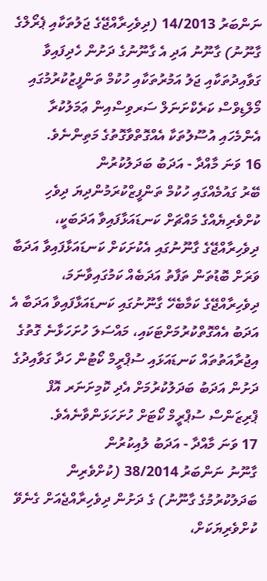ނަންބަރު 14/2013 (ދިވެހިރާއްޖޭގެ ޖަލުތަކާއި ޕެރޯލްގެ ގާނޫނު) ގާނޫނު އަދި އެ ގާނޫނުގެ ދަށުން ހެދިފައިވާ ގަވާއިދުތަކާއި ޖަލު އަމުރުތަކާއި ހުކުމް ތަންފީޒުކުރުމުގައި މޯލްޑިވްސް ކަރެކްށަނަލް ސަރވިސްއިން ޢަމަލުކުރާ އެންމެހައި އުސޫލުތަކާ އެއްގޮތްވާގޮތުގެ މަތިންނެވެ.
16 ވަނަ މާއްދާ - އަދަބު ބަދަލުކުރުން
ބޭރު ގައުމެއްގައި ހުކުމް ތަންފީޒްކުރަމުންދިޔަ ދިވެހި ކުށްވެރިޔެއްގެ މައްޗަށް ކަނޑައަޅާފައިވާ އަދަބަކީ، ދިވެހިރާއްޖޭގެ ގާނޫނުގައި އެކުށަކަށް ކަނޑައަޅާފައިވާ އަދަބާ ވަރަށް ބޮޑުތަން ތަފާތު އަދަބެއް ކަމުގައިވާނަމަ، ދިވެހިރާއްޖޭގެ ކަމާބެހޭ ގާނޫނުގައި ކަނޑައަޅާފައިވާ އަދަބާ އެ އަދަބު އެއްގޮތްކުރުމަށްޓަކައި، މައްސަލަ ހުށަހަޅާނެ ގޮތުގެ އިޖުރާއަތުތައް ކަނޑައަޅައި ސުޕްރީމް ކޯޓުން ހަދާ ގަވާއިދުގެ ދަށުން އަދަބު ބަދަލުކުރުމަށް އެދި ކޮމިށަނަރ އޮފް ޕްރިޒަންސް ސުޕްރީމް ކޯޓަށް ހުށަހަޅަންވާނެއެވެ.
17 ވަނަ މާއްދާ - އަދަބު ލުއިކުރުން
ގާނޫނު ނަންބަރު 38/2014 (ކުށްވެރިން ބަދަލުކުރުމުގެ ގާނޫނު) ގެ ދަށުން ދިވެހިރާއްޖެއަށް ގެނެވޭ ކުށްވެރިޔަކަށް،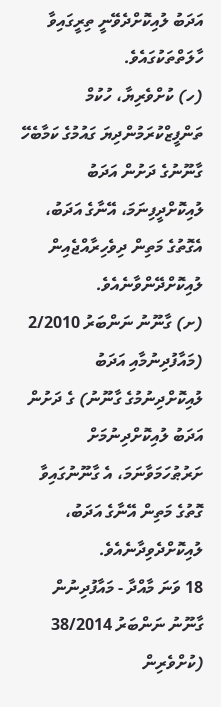އަދަބު ލުއިކޮށްދެވޭނީ ތިރީގައިވާ ހާލަތްތަކުގައެވެ.
(ހ) ކުށްވެރިޔާ، ހުކުމް ތަންފީޒްކުރަމުންދިޔަ ގައުމުގެ ކަމާބެހޭ ގާނޫނުގެ ދަށުން އަދަބު ލުއިކޮށްދީފިނަމަ، އޭނާގެ އަދަބު، އެގޮތުގެ މަތިން ދިވެހިރާއްޖެއިން ލުއިކޮށްދޭންވާނެއެވެ.
(ށ) ގާނޫނު ނަންބަރު 2/2010 (މައާފުދިނުމާއި އަދަބު ލުއިކޮށްދިނުމުގެ ގާނޫނު) ގެ ދަށުން އަދަބު ލުއިކޮށްދިނުމަށް ށަރުޠުހަމަވާނަމަ، އެ ގާނޫނުގައިވާ ގޮތުގެ މަތިން އޭނާގެ އަދަބު، ލުއިކޮށްދެވިދާނެއެވެ.
18 ވަނަ މާއްދާ - މައާފުދިނުން
ގާނޫނު ނަންބަރު 38/2014 (ކުށްވެރިން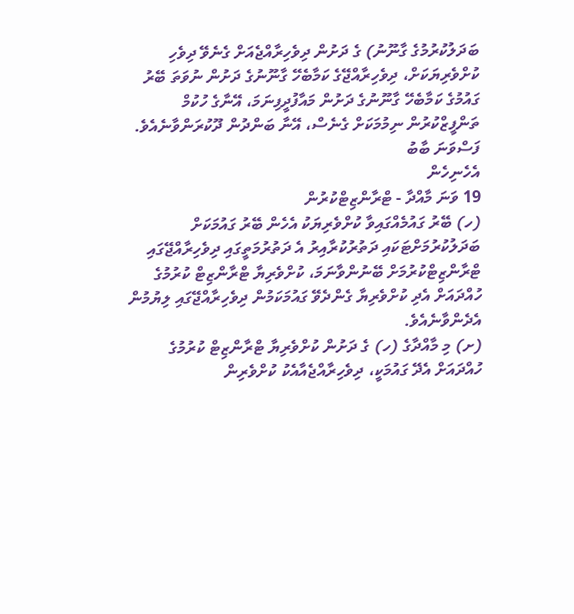ބަދަލުކުރުމުގެ ގާނޫނު) ގެ ދަށުން ދިވެހިރާއްޖެއަށް ގެނެވޭ ދިވެހި ކުށްވެރިޔަކަށް، ދިވެހިރާއްޖޭގެ ކަމާބެހޭ ގާނޫނުގެ ދަށުން ނުވަތަ ބޭރު ގައުމުގެ ކަމާބެހޭ ގާނޫނުގެ ދަށުން މައާފުދީފިނަމަ، އޭނާގެ ހުކުމް ތަންފީޒްކުރުން ނިމުމަކަށް ގެނެސް، އޭނާ ބަންދުން ދޫކުރަންވާނެއެވެ.
ފަސްވަނަ ބާބު
އެހެނިހެން
19 ވަނަ މާއްދާ - ޓްރާންޒިޓްކުރުން
(ހ) ބޭރު ގައުމެއްގައިވާ ކުށްވެރިޔަކު އެހެން ބޭރު ގައުމަކަށް ބަދަލުކުރުމަށްޓަކައި ދަތުރުކުރާއިރު އެ ދަތުރުމަތީގައި ދިވެހިރާއްޖޭގައި ޓްރާންޒިޓްކުރުމަށް ބޭނުންވާނަމަ، ކުށްވެރިޔާ ޓްރާންޒިޓް ކުރުމުގެ ހުއްދައަށް އެދި ކުށްވެރިޔާ ގެންދެވޭ ގައުމަކަމުން ދިވެހިރާއްޖޭގައި ލިޔުމުން އެދެންވާނެއެވެ.
(ށ) މި މާއްދާގެ (ހ) ގެ ދަށުން ކުށްވެރިޔާ ޓްރާންޒިޓް ކުރުމުގެ ހުއްދައަށް އެދޭ ގައުމަކީ، ދިވެހިރާއްޖެއާއެކު ކުށްވެރިން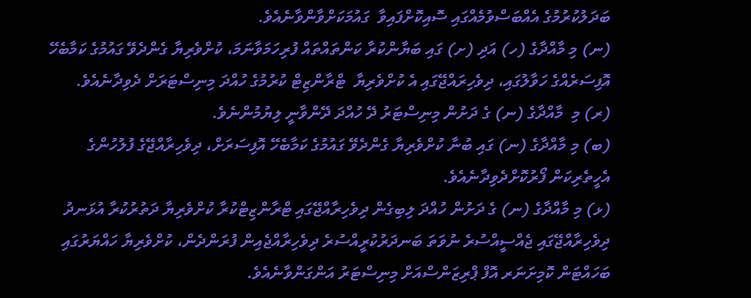ބަދަލުކުރުމުގެ އެއްބަސްވުމެއްގައި ސޮއިކޮށްފައިވާ  ގައުމަކަށްވާންވާނެއެވެ.
(ނ) މި މާއްދާގެ (ހ) އަދި (ށ) ގައި ބަޔާންކުރާ ކަންތައްތައް ފުރިހަމަވާނަމަ، ކުށްވެރިޔާ ގެންދެވޭ ގައުމުގެ ކަމާބެހޭ އޮފިސަރެއްގެ ހަވާލުގައި، ދިވެހިރައްޖޭގައި އެ ކުށްވެރިޔާ  ޓްރާންޒިޓް ކުރުމުގެ ހުއްދަ މިނިސްޓަރަށް ދެވިދާނެއެވެ.
(ރ) މި  މާއްދާގެ (ނ) ގެ ދަށުން މިނިސްޓަރު ދޭ ހުއްދަ ދޭންވާނީ ލިޔުމުންނެވެ.
(ބ) މި މާއްދާގެ (ނ) ގައި ބުނާ ކުށްވެރިޔާ ގެންދެވޭ ގައުމުގެ ކަމާބެހޭ އޮފިސަރަށް، ދިވެހިރާއްޖޭގެ ފުލުހުންގެ އެހީތެރިކަން ފޯރުކޮށްދެވިދާނެއެވެ.
(ޅ) މި މާއްދާގެ (ނ) ގެ ދަށުން ހުއްދަ ލިބިގެން ދިވެހިރާއްޖޭގައި ޓްރާންޒިޓްކުރާ ކުށްވެރިޔާ ދަތުރުކުރާ އުޅަނދު ދިވެހިރާއްޖޭގައި ޖެއްސީއްސުރެ ނުވަތަ ބަނދަރުކުރީއްސުރެ ދިވެހިރާއްޖެއިން ފުރަންދެން، ކުށްވެރިޔާ ހައްޔަރުގައި ބަހައްޓަން ކޮމިށަނަރ އޮފް ޕްރިޒަންސްއަށް މިނިސްޓަރު އަންގަންވާނެއެވެ.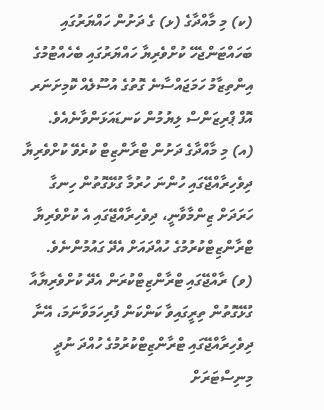(ކ) މި މާއްދާގެ (ޅ) ގެ ދަށުން ހައްޔަރުގައި ބަހައްޓަންޖެހޭ ކުށްވެރިޔާ ހައްޔަރުގައި ބެހެއްޓުމުގެ އިންތިޒާމު ހަމަޖައްސާނެ ގޮތުގެ އުސޫލެއް ކޮމިށަނަރ އޮފް ޕްރިޒަންސް ލިޔުމުން ކަނޑައަޅަންވާނެއެވެ.
(އ) މި މާއްދާގެ ދަށުން ޓްރާންޒިޓް ކުރެވޭ ކުށްވެރިޔާ ދިވެހިރާއްޖޭގައި ހުންނަ ހުރުމާ ގުޅޭގޮތުން ހިނގާ ހަރަދަށް ޒިންމާވާނީ، ދިވެހިރާއްޖޭގައި އެ ކުށްވެރިޔާ ޓްރާންޒިޓްކުރުމުގެ ހުއްދައަށް އެދޭ ގައުމުންނެވެ.
(ވ) ރާއްޖޭގައި ޓްރާންޒިޓްކުރަން އެދޭ ކުށްވެރިޔާއާ ގުޅޭގޮތުން ތިރީގައިވާ ކަންކަން ފުރިހަމަވާނަމަ، އޭނާ ދިވެހިރާއްޖޭގައި ޓްރާންޒިޓްކުރުމުގެ ހުއްދަ ނުދީ މިނިސްޓަރަށް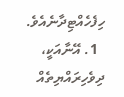ހިފެހެއްޓިދާނެއެވެ.
  1. އޭނާއަކީ، ދިވެހިރައްޔިތެއް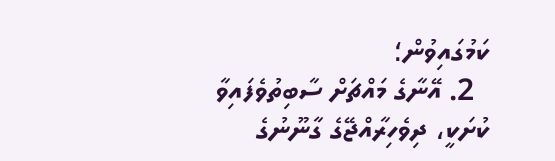ކަމުގައިވުން؛
  2. އޭނާގެ މައްޗަށް ސާބިތުވެފައިވާ ކުށަކީ، ދިވެހިރާއްޖޭގެ ގާނޫނުގެ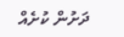ދަށުން ކުށެއް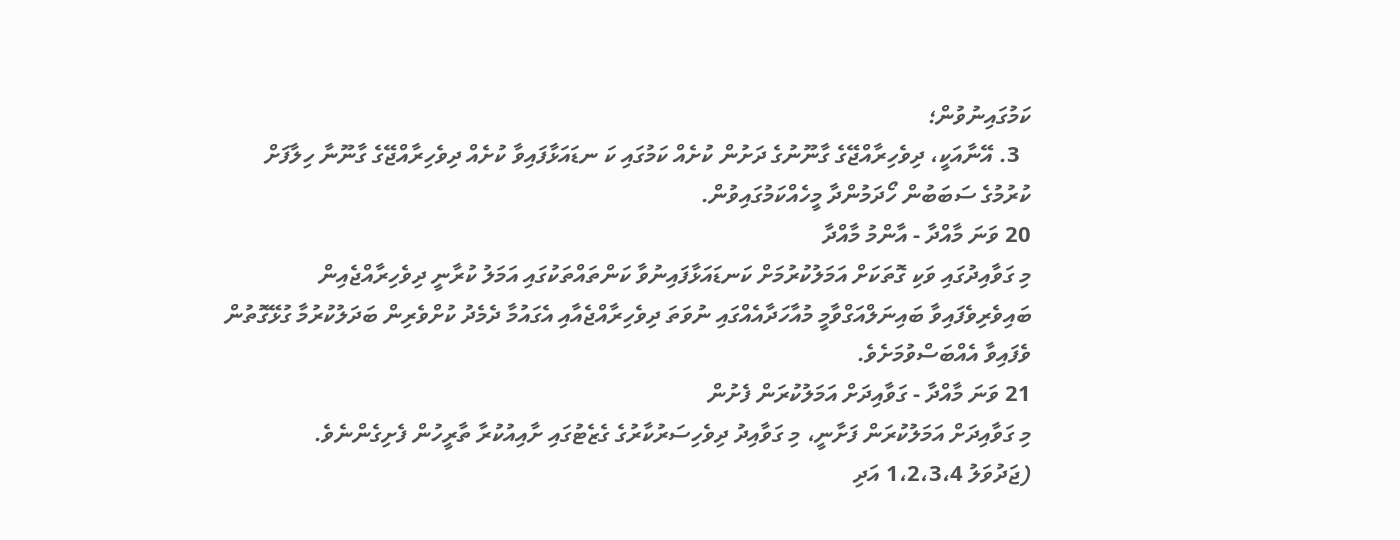ކަމުގައިނުވުން؛
  3. އޭނާއަކީ، ދިވެހިރާއްޖޭގެ ގާނޫނުގެ ދަށުން ކުށެއް ކަމުގައި ކަ ނޑައަޅާފައިވާ ކުށެއް ދިވެހިރާއްޖޭގެ ގާނޫނާ ހިލާފަށް ކުރުމުގެ ސަބަބުން ހޯދަމުންދާ މީހެއްކަމުގައިވުން.
20 ވަނަ މާއްދާ - އާންމު މާއްދާ
މި ގަވާއިދުގައި ވަކި ގޮތަކަށް އަމަލުކުރުމަށް ކަނޑައަޅާފައިނުވާ ކަންތައްތަކުގައި އަމަލު ކުރާނީ ދިވެހިރާއްޖެއިން ބައިވެރިވެފައިވާ ބައިނަލްއަގްވާމީ މުއާހަދާއެއްގައި ނުވަތަ ދިވެހިރާއްޖެއާއި އެގައުމާ ދެމެދު ކުށްވެރިން ބަދަލުކުރުމާ ގުޅޭގޮތުން ވެފައިވާ އެއްބަސްވުމަށެވެ.
21 ވަނަ މާއްދާ - ގަވާއިދަށް އަމަލުކުރަން ފެށުން
މި ގަވާއިދަށް އަމަލުކުރަން ފަށާނީ، މި ގަވާއިދު ދިވެހިސަރުކާރުގެ ގެޒެޓުގައި ށާއިއުކުރާ ތާރީހުން ފެށިގެންނެވެ.
(ޖަދުވަލު 1،2،3،4 އަދި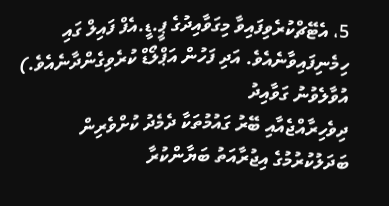5، އެޓޭޗްކުރެވިފައިވާ މިގަވާއިދުގެ ޕީ.ޑީ.އެފް ފައިލް ގައި ހިމެނިފައިވާނެއެވެ. އަދި ފަހުން އަޕްލޯޑް ކުރެވިގެންދާނެއެވެ.)
އުވާލެވުނު ގަވާއިދު
ދިވެހިރާއްޖެއާއި ބޭރު ގައުމުތަކާ ދެމެދު ކުށްވެރިން ބަދަލުކުރުމުގެ އިޖުރާއަތު ބަޔާންކުރާ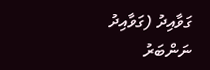ގަވާއިދު (ގަވާއިދު ނަންބަރު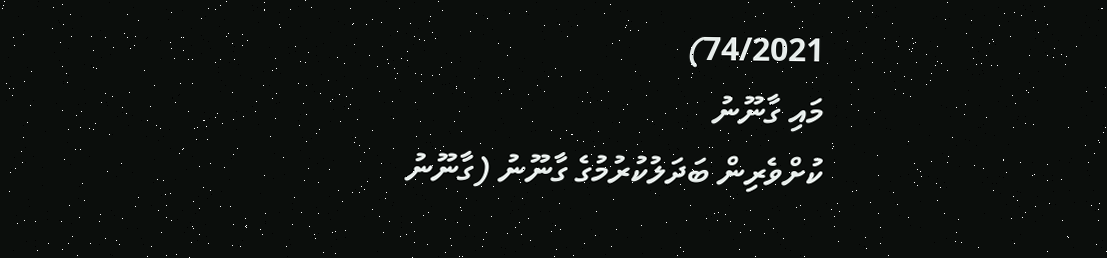74/2021)
މައި ގާނޫނު
ކުށްވެރިން ބަދަލުކުރުމުގެ ގާނޫނު (ގާނޫނު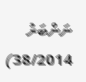ނަންބަރު 38/2014)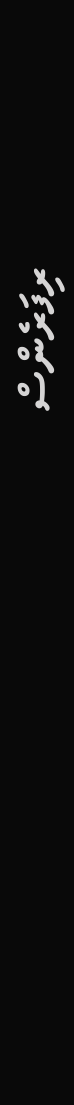ރިފަރެންސް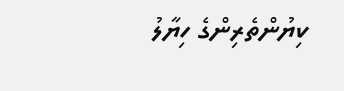ކިޔުންތެރިންގެ ހިޔާލު